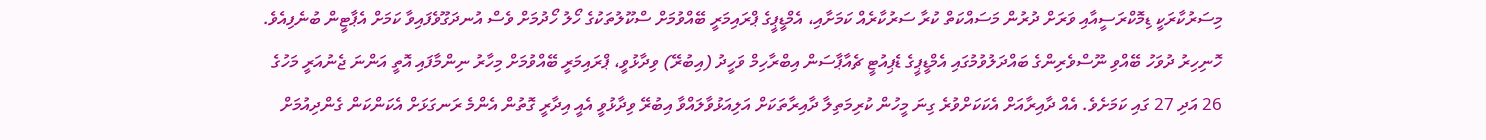މިސަރުކާރަކީ ޑިމޮކްރަސީއާއި ވަރަށް ދުރުން މަސައްކަތް ކުރާ ސަރުކާރެއް ކަމަށާއި، އެމްޑީޕީގެ ޕްރައިމަރީ ބޭއްވުމަށް ސްކޫލުތަކުގެ ހޯލު ހޯދުމަށް ވެސް އުނދަގޫވެފައިވާ ކަމަށް އެޕާޓީން ބުނެފިއެވެ.
ހޮނިހިރު ދުވަހު ބޭއްވި ނޫސްވެރިންގެ ބައްދަލުވުމުގައި އެމްޑީޕީގެ ޑެޕިއުޓީ ޗެއާޕާސަން އިބްރާހިމް ވަހީދު (އިބުރޭ) ވިދާޅުވީ، ޕްރައިމަރީ ބޭއްވުމަށް މިހާރު ނިންމާފައި އޮތީ އަންނަ ޖެނުއަރީ މަހުގެ 26 އަދި 27 ގައި ކަމަށެވެ. އެއް ދާއިރާއަށް އެކަކަށްވުރެ ގިނަ މީހުން ކުރިމަތިލާ ދާއިރާތަކަށް އަލިއަޅުވާލައްވާ އިބުރޭ ވިދާޅުވީ އެއީ އިދާރީ ގޮތުން އެންމެ ރަނގަޅަށް އެކަންކަން ގެންދިއުމަށް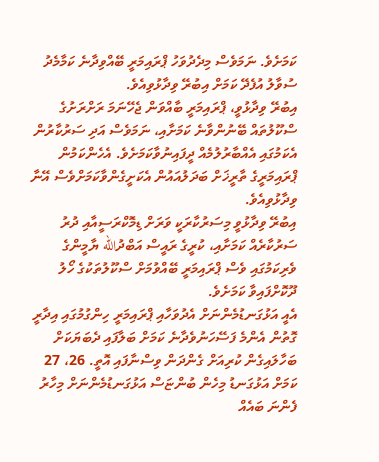ކަމަށެވެ. ނަމަވެސް މިދެދުވަހު ޕްރައިމަރީ ބޭއްވިދާނެ ކަމާމެދު ސުވާލު އުފެދޭ ކަމަށް އިބުރޭ ވިދާޅުވިއެވެ.
އިބުރޭ ވިދާޅުވީ، ޕްރައިމަރީ ބާއްވަން ޖެހޭނަމަ ރަށްރަށުގެ ސްކޫލުތައް ބޭނުންވާނެ ކަމަށާއި، ނަމަވެސް އަދި ސަރުކާރުން އެކަމުގައި އެއްބާރުލުމެއް ދީފައިނުވާކަމަށެވެ. އެހެންކަމުން ޕްރައިމަރީގެ ތާރީޚަށް ބަދަލުއައުން އެކަށީގެންވާކަމަށްވެސް އޭނާ ވިދާޅުވިއެވެ.
އިބުރޭ ވިދާޅުވީ މިސަރުކާރަކީ ވަރަށް ޑިމޮކްރަސީއާއި ދުރު ސަރުކާރެއް ކަމަށާއި، ކުރީގެ ރައީސް އަބްދުالله ޔާމީންގެ ވެރިކަމުގައި ވެސް ޕްރައިމަރީ ބޭއްވުމަށް ސްކޫލުތަކުގެ ހޯލު ދޫކޮށްފައިވާ ކަމަށެވެ.
އެއީ އަޅުގަނޑުމެންނަށް އެދުވަހާއި ޕްރައިމަރީ ހިންގުމުގައި އިދާރީ ގޮތުން އެންމެ ފަސޭހަނުވެދާނެ ކަމަށް ބަލާފައި ދެބަޔަކަށް ބަހާލައިގެން ކުރިއަށް ގެންދަން ވިސްނާފައި އޮތީ. 26، 27 ކަމަށް އަޅުގަނޑު މިހެން ބުންޏަސް އަޅުގަނޑުމެންނަށް މިހާރު ފެންނަ ބައެއް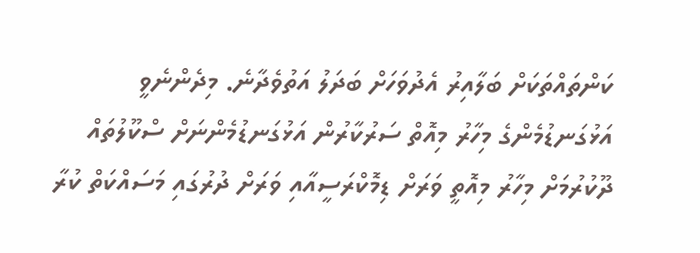ކަންތައްތަކަށް ބަލާއިރު އެދުވަހަށް ބަދަލު އަތުވެދާނެ. މިދެންނެވީ އަޅުގަނޑުމެންގެ މިހާރު މިއޮތް ސަރުކާރުން އަޅުގަނޑުމެންނަށް ސްކޫލުތައް ދޫކުރުމަށް މިހާރު މިއޮތީ ވަރަށް ޑިމޮކްރަސީއާއި ވަރަށް ދުރުގައި މަސައްކަތް ކުރާ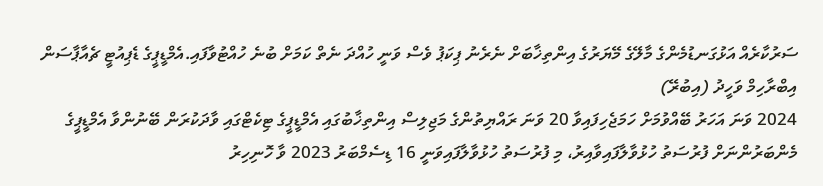ސަރުކާރެއް އަޅުގަނޑުމެންގެ މާލޭގެ މޭޔަރުގެ އިންތިޚާބަށް ނެރެނު ޕިކަޕު ވެސް ވަނީ ހުއްދަ ނެތް ކަމަށް ބުނެ ހުއްޓުވާފައި.އެމްޑީޕީގެ ޑެޕިއުޓީ ޗެއާޕާސަން އިބްރާހިމް ވަހީދު (އިބުރޭ)
2024 ވަނަ އަހަރު ބޭއްވުމަށް ހަމަޖެހިފައިވާ 20 ވަނަ ރައްޔިތުންގެ މަޖިލިސް އިންތިޚާބުގައި އެމްޑީޕީގެ ޓިކެޓްގައި ވާދަކުރަން ބޭނުންވާ އެމްޑީޕީގެ މެންބަރުންނަށް ފުރުސަތު ހުޅުވާލާފައިވާއިރު، މި ފުރުސަތު ހުޅުވާލާފައިވަނީ 16 ޑިސެމްބަރު 2023 ވާ ހޮނިހިރު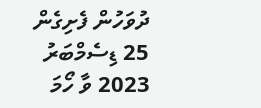ދުވަހުން ފެށިގެން 25 ޑިސެމްބަރު 2023 ވާ ހޯމަ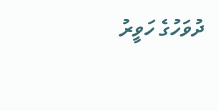ދުވަހުގެ ހަވީރު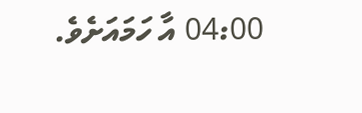04:00 އާ ހަމައަށެވެ.